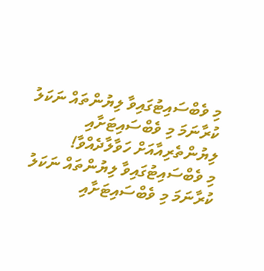މި ވެބްސައިޓުގައިވާ ލިޔުންތައް ނަކަލު ކުރާނަމަ މި ވެބްސައިޓަށާއި ލިޔުންތެރިއާއަށް ހަވާލާދެއްވާ!
މި ވެބްސައިޓުގައިވާ ލިޔުންތައް ނަކަލު ކުރާނަމަ މި ވެބްސައިޓަށާއި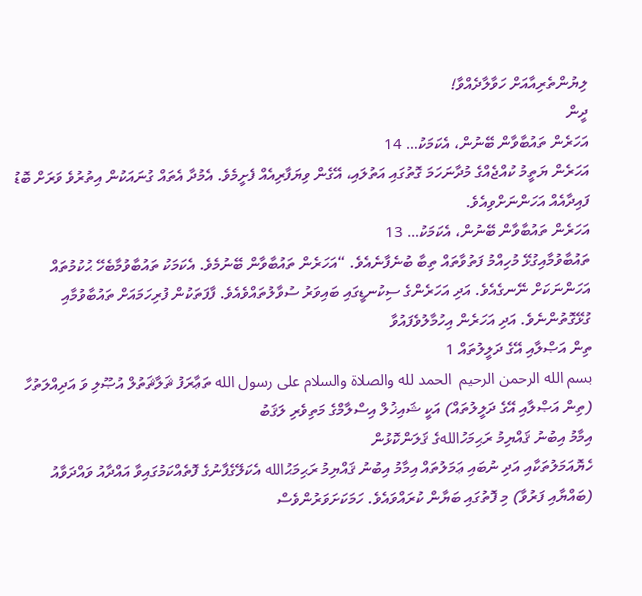ލިޔުންތެރިއާއަށް ހަވާލާދެއްވާ!
ދީން
އަހަރެން ތައުބާވާން ބޭނުން، އެކަމަކު… 14
އަހަރެން ޔަތީމު ކުއްޖެއްގެ މުދާނަހަމަ ގޮތުގައި އަތުލައި، އޭގެން ވިޔަފާރިއެއް ފެށީމެވެ. އެމުދާ އެތައް ގުނައަކުން އިތުރުވެ ވަރަށް ބޮޑު ފައިދާއެއް އަހަންނަށްވިއެވެ.
އަހަރެން ތައުބާވާން ބޭނުން، އެކަމަކު… 13
ތައުބާވުމާއިގުޅޭ މުހިއްމު ފަތުވާތައް ތިބާ ބުނެފާނެއެވެ. “އަހަރެން ތައުބާވާން ބޭނުމެވެ. އެކަމަކު ތައުބާވުމާބެހޭ ޙުކުމުތައް އަހަންނަކަށް ނޭނގެއެވެ. އަދި އަހަރެންގެ ސިކުނޑީގައި ބައިވަރު ސުވާލުތައްވެއެވެ. ފާފަތަކުން ފުރިހަމައަށް ތައުބާވުމާއި ގުޅޭގޮތުންނެވެ. އަދި އަހަރެން އިހުމާލުވެފައުވާ
ތިން އަޞްލާއި އޭގެ ދަލީލުތައް 1
بسم الله الرحمن الرحيم  الحمد لله والصلاة والسلام على رسول الله ތަޢާރަފު ޘަލާޘަތުލް އުޞޫލި ވަ އަދިއްލަތުހާ (ތިން އަޞްލާއި އޭގެ ދަލީލުތައް) އަކީ ޝައިޚުލް އިސްލާމްގެ މަތިވެރި ލަޤަބު
އިމާމު އިބުނު ޤައްޔިމު ރަޙިމަހުاللهގެ ޤަލަންކޮޅުން
ހެޔޮއަމަލުތަކާއި އަދި ނުބައި ޢަމަލުތައް އިމާމު އިބުނު ޤައްޔިމު ރަޙިމަޙުالله އެކަލޭގެފާނުގެ ފޮތެއްކަމުގައިވާ އައްދާއު ވައްދަވާއު (ބައްޔާއި ފަރުވާ) މި ފޮތުގައި ބަޔާން ކުރައްވައެވެ. ހަމަކަށަވަރުންވެސް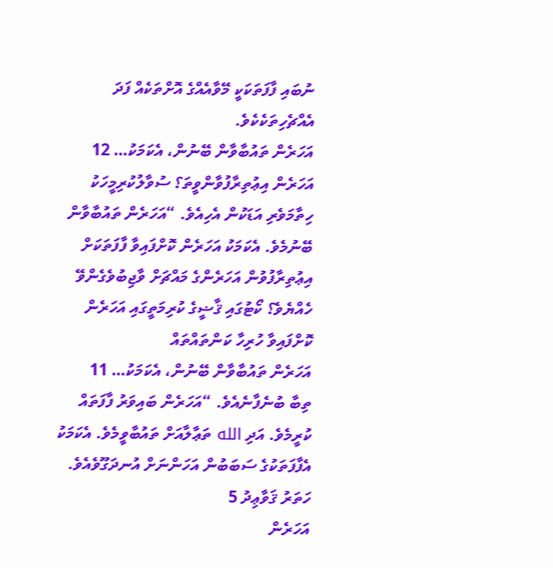ނުބައި ފާފަތަކަކީ މޭވާއެއްގެ އޮށްތަކެއް ފަދަ އެއްޗެހިތަކެކެވެ.
އަހަރެން ތައުބާވާން ބޭނުން، އެކަމަކު… 12
އަހަރެން އިޢުތިރާފުވާންވީތަ؟ ސުވާލުކުރިމީހަކު ހިތާމަވެރި އަޑަކުން އެހިއެވެ. “އަހަރެން ތައުބާވާން ބޭނުމެވެ. އެކަމަކު އަހަރެން ކޮށްފައިވާ ފާފަތަކަށް އިޢުތިރާފުވުން އަހަރެންގެ މައްޗަށް ވާޖިބުވެގެންވޭ ހެއްޔެވެ؟ ކޯޓުގައި ޤާޟީގެ ކުރިމަތީގައި އަހަރެން ކޮށްފައިވާ ހުރިހާ ކަންތައްތައް
އަހަރެން ތައުބާވާން ބޭނުން، އެކަމަކު… 11
ތިބާ ބުނެފާނެއެވެ. “އަހަރެން ބައިވަރު ފާފަތައް ކުރީމެވެ. އަދި الله ތަޢާލާއަށް ތައުބާވީމެވެ. އެކަމަކު އެފާފަތަކުގެ ސަބަބުން އަހަންނަށް އުނދަގޫވެއެވެ.
ހަތަރު ޤަވާޢިދު 5
އަހަރެން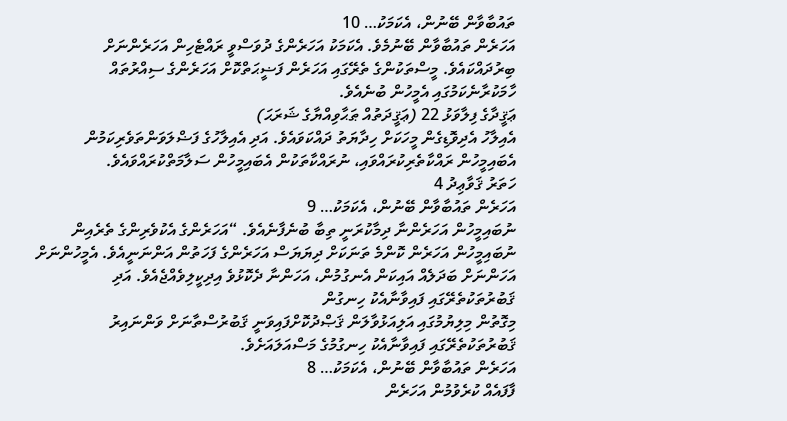ތައުބާވާން ބޭނުން، އެކަމަކު… 10
އަހަރެން ތައުބާވާން ބޭނުމެވެ. އެކަމަކު އަހަރެންގެ ދުވަސްވީ ރައްޓެހިން އަހަރެންނަށް ބިރުދައްކައެވެ. މީސްތަކުންގެ ތެރޭގައި އަހަރެން ފަޟީޙަތްކޮށް އަހަރެންގެ ސިއްރުތައް ހާމަކުރާނެކަމުގައި އެމީހުން ބުނެއެވެ.
ޢަޤީދާގެ ފިލާވަޅު 22 (ޢަޤީދަތުއް ޠަޙާވިއްޔާގެ ޝަރަޙަ)
އެއިލާހު އެދިވޮޑިގެން މީހަކަށް ހިދާޔަތު ދައްކަވައެވެ. އަދި އެއިލާހުގެ ފަޟްލަވަންތަވެރިކަމުން އެބައިމީހުން ރައްކާތެރިކުރައްވައި، ނުރައްކާތަކުން އެބައިމީހުން ސަލާމަތްކުރައްވައެވެ.
ހަތަރު ޤަވާޢިދު 4
އަހަރެން ތައުބާވާން ބޭނުން، އެކަމަކު… 9
ނުބައިމީހުން އަހަރެންނާ ދިމާކުރަނީ ތިބާ ބުނެފާނެއެވެ. “އަހަރެންގެ އެކުވެރިންގެ ތެރެއިން ނުބައިމީހުން އަހަރެން ކޮންމެ ތަނަކަށް ދިޔަޔަސް އަހަރެންގެ ފަހަތުން އަންނަނީއެވެ. އެމީހުންނަށް އަހަންނަށް ބަދަލެއް އައިކަން އެނގުމުން، އަހަންނާ ދެކޮޅުވެ އިދިކީލިވެއްޖެއެވެ. އަދި
ޤަބުރުތަކުތެރޭގައި ފައިވާނާއެކު ހިނގުން
މިގޮތުން މިލިޔުމުގައި އަލިއަޅުވާލަން ޤަޞްދުކޮށްފައިވަނީ ޤަބުރުސްތާނަށް ވަންނައިރު ޤަބުރުތަކުތެރޭގައި ފައިވާނާއެކު ހިނގުމުގެ މަސްއަލައަށެވެ.
އަހަރެން ތައުބާވާން ބޭނުން، އެކަމަކު… 8
ފާފައެއް ކުރެވުމުން އަހަރެން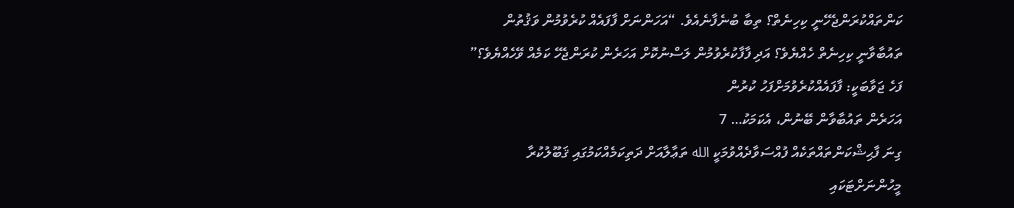ކަންތައްކުރަންޖެހޭނީ ކިހިނެތް؟ ތިބާ ބުނެފާނެއެވެ. “އަހަންނަށް ފާފައެއް ކުރެވުމުން ވަޤުތުން ތައުބާވާނީ ކިހިނެތް ހެއްޔެވެ؟ އަދި ފާފާކުރެވުމުން ލަސްނުކޮށް އަހަރެން ކުރަންޖެހޭ ކަމެއް ވޭހެއްޔެވެ؟” ފަހެ ޖަވާބަކީ: ފާފައެއްކުރެވުމަށްފަހު ކުރުން
އަހަރެން ތައުބާވާން ބޭނުން، އެކަމަކު… 7
ގިނަ ފާޙިޝްކަންތައްތަކެއް ފުއްސަވާދެއްވުމަކީ الله ތަޢާލާއަށް ދަތިކަމެއްކަމުގައި ޤަބޫލުކުރާ މީހުންނަށްޓަކައި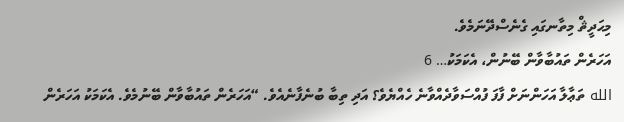މިޙަދީޘް މިތާނގައި ގެނެސްދޭނަމެވެ.
އަހަރެން ތައުބާވާން ބޭނުން، އެކަމަކު… 6
الله ތަޢާލާ އަހަންނަށް ފާފަ ފުއްސަވާދެއްވާނެ ހެއްޔެވެ؟ އަދި ތިބާ ބުނެފާނެއެވެ. “އަހަރެން ތައުބާވާން ބޭނުމެވެ. އެކަމަކު އަހަރެން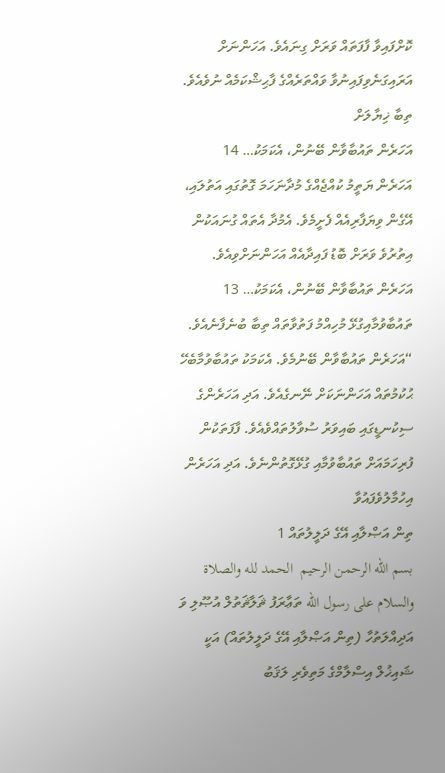ކޮށްފައިވާ ފާފަތައް ވަރަށް ގިނައެވެ. އަހަންނަށް އަރައިގަނެވިފައިނުވާ ވައްތަރެއްގެ ފާޙިޝްކަމެއް ނުވެއެވެ. ތިބާ ޚިޔާލަށް
އަހަރެން ތައުބާވާން ބޭނުން، އެކަމަކު… 14
އަހަރެން ޔަތީމު ކުއްޖެއްގެ މުދާނަހަމަ ގޮތުގައި އަތުލައި، އޭގެން ވިޔަފާރިއެއް ފެށީމެވެ. އެމުދާ އެތައް ގުނައަކުން އިތުރުވެ ވަރަށް ބޮޑު ފައިދާއެއް އަހަންނަށްވިއެވެ.
އަހަރެން ތައުބާވާން ބޭނުން، އެކަމަކު… 13
ތައުބާވުމާއިގުޅޭ މުހިއްމު ފަތުވާތައް ތިބާ ބުނެފާނެއެވެ. “އަހަރެން ތައުބާވާން ބޭނުމެވެ. އެކަމަކު ތައުބާވުމާބެހޭ ޙުކުމުތައް އަހަންނަކަށް ނޭނގެއެވެ. އަދި އަހަރެންގެ ސިކުނޑީގައި ބައިވަރު ސުވާލުތައްވެއެވެ. ފާފަތަކުން ފުރިހަމައަށް ތައުބާވުމާއި ގުޅޭގޮތުންނެވެ. އަދި އަހަރެން އިހުމާލުވެފައުވާ
ތިން އަޞްލާއި އޭގެ ދަލީލުތައް 1
بسم الله الرحمن الرحيم  الحمد لله والصلاة والسلام على رسول الله ތަޢާރަފު ޘަލާޘަތުލް އުޞޫލި ވަ އަދިއްލަތުހާ (ތިން އަޞްލާއި އޭގެ ދަލީލުތައް) އަކީ ޝައިޚުލް އިސްލާމްގެ މަތިވެރި ލަޤަބު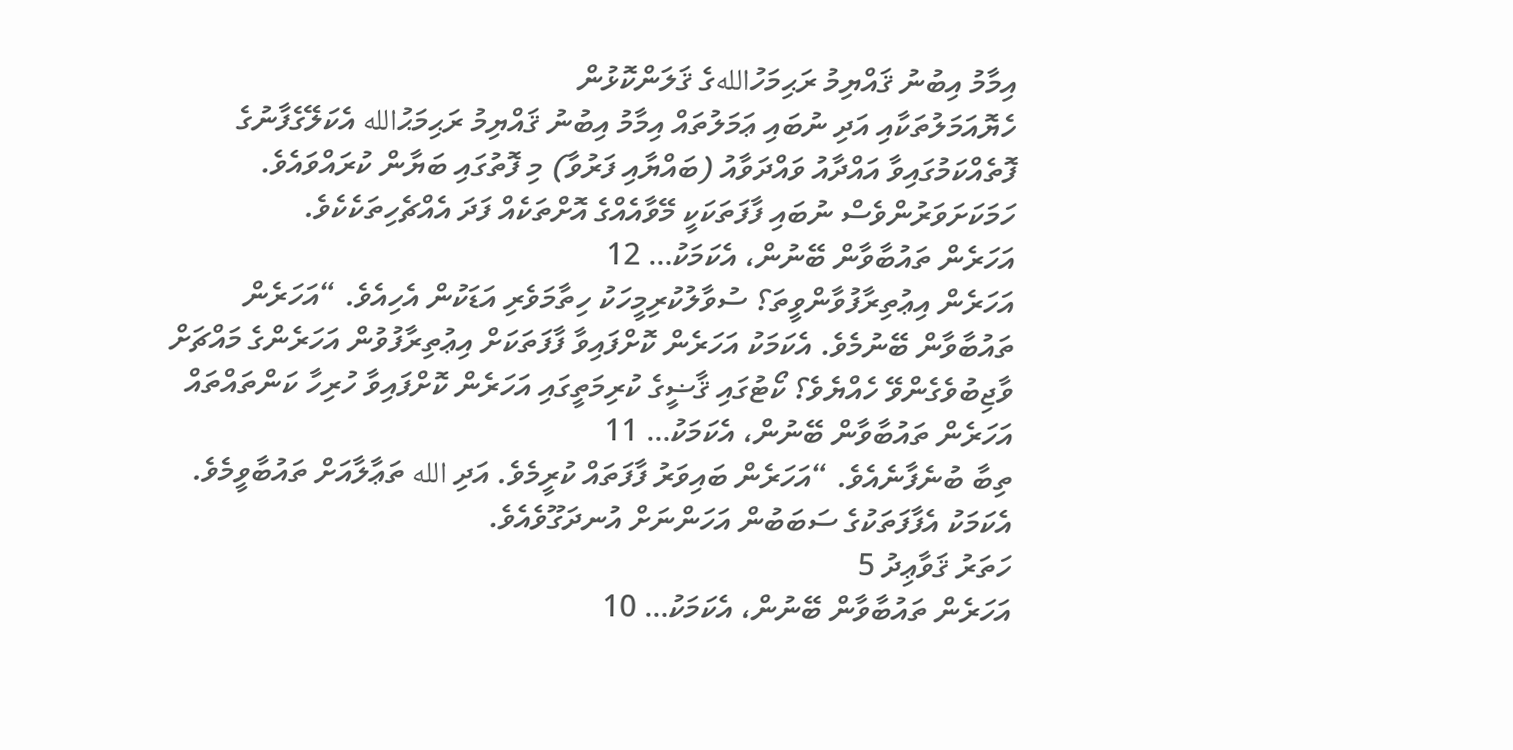އިމާމު އިބުނު ޤައްޔިމު ރަޙިމަހުاللهގެ ޤަލަންކޮޅުން
ހެޔޮއަމަލުތަކާއި އަދި ނުބައި ޢަމަލުތައް އިމާމު އިބުނު ޤައްޔިމު ރަޙިމަޙުالله އެކަލޭގެފާނުގެ ފޮތެއްކަމުގައިވާ އައްދާއު ވައްދަވާއު (ބައްޔާއި ފަރުވާ) މި ފޮތުގައި ބަޔާން ކުރައްވައެވެ. ހަމަކަށަވަރުންވެސް ނުބައި ފާފަތަކަކީ މޭވާއެއްގެ އޮށްތަކެއް ފަދަ އެއްޗެހިތަކެކެވެ.
އަހަރެން ތައުބާވާން ބޭނުން، އެކަމަކު… 12
އަހަރެން އިޢުތިރާފުވާންވީތަ؟ ސުވާލުކުރިމީހަކު ހިތާމަވެރި އަޑަކުން އެހިއެވެ. “އަހަރެން ތައުބާވާން ބޭނުމެވެ. އެކަމަކު އަހަރެން ކޮށްފައިވާ ފާފަތަކަށް އިޢުތިރާފުވުން އަހަރެންގެ މައްޗަށް ވާޖިބުވެގެންވޭ ހެއްޔެވެ؟ ކޯޓުގައި ޤާޟީގެ ކުރިމަތީގައި އަހަރެން ކޮށްފައިވާ ހުރިހާ ކަންތައްތައް
އަހަރެން ތައުބާވާން ބޭނުން، އެކަމަކު… 11
ތިބާ ބުނެފާނެއެވެ. “އަހަރެން ބައިވަރު ފާފަތައް ކުރީމެވެ. އަދި الله ތަޢާލާއަށް ތައުބާވީމެވެ. އެކަމަކު އެފާފަތަކުގެ ސަބަބުން އަހަންނަށް އުނދަގޫވެއެވެ.
ހަތަރު ޤަވާޢިދު 5
އަހަރެން ތައުބާވާން ބޭނުން، އެކަމަކު… 10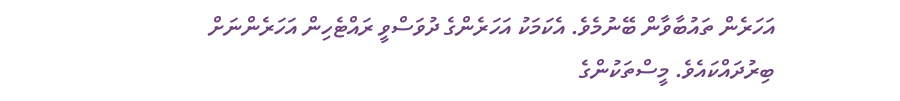އަހަރެން ތައުބާވާން ބޭނުމެވެ. އެކަމަކު އަހަރެންގެ ދުވަސްވީ ރައްޓެހިން އަހަރެންނަށް ބިރުދައްކައެވެ. މީސްތަކުންގެ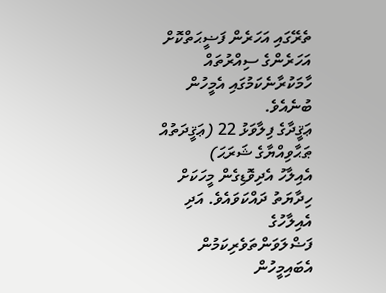ތެރޭގައި އަހަރެން ފަޟީޙަތްކޮށް އަހަރެންގެ ސިއްރުތައް ހާމަކުރާނެކަމުގައި އެމީހުން ބުނެއެވެ.
ޢަޤީދާގެ ފިލާވަޅު 22 (ޢަޤީދަތުއް ޠަޙާވިއްޔާގެ ޝަރަޙަ)
އެއިލާހު އެދިވޮޑިގެން މީހަކަށް ހިދާޔަތު ދައްކަވައެވެ. އަދި އެއިލާހުގެ ފަޟްލަވަންތަވެރިކަމުން އެބައިމީހުން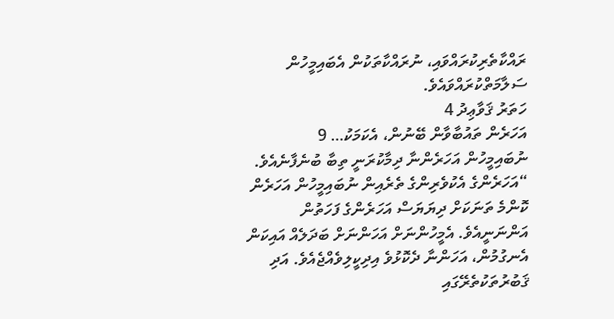ރައްކާތެރިކުރައްވައި، ނުރައްކާތަކުން އެބައިމީހުން ސަލާމަތްކުރައްވައެވެ.
ހަތަރު ޤަވާޢިދު 4
އަހަރެން ތައުބާވާން ބޭނުން، އެކަމަކު… 9
ނުބައިމީހުން އަހަރެންނާ ދިމާކުރަނީ ތިބާ ބުނެފާނެއެވެ. “އަހަރެންގެ އެކުވެރިންގެ ތެރެއިން ނުބައިމީހުން އަހަރެން ކޮންމެ ތަނަކަށް ދިޔަޔަސް އަހަރެންގެ ފަހަތުން އަންނަނީއެވެ. އެމީހުންނަށް އަހަންނަށް ބަދަލެއް އައިކަން އެނގުމުން، އަހަންނާ ދެކޮޅުވެ އިދިކީލިވެއްޖެއެވެ. އަދި
ޤަބުރުތަކުތެރޭގައި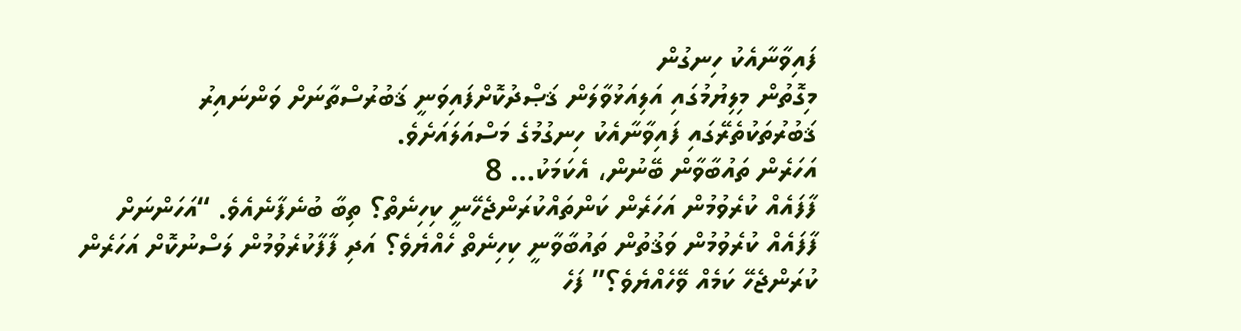ފައިވާނާއެކު ހިނގުން
މިގޮތުން މިލިޔުމުގައި އަލިއަޅުވާލަން ޤަޞްދުކޮށްފައިވަނީ ޤަބުރުސްތާނަށް ވަންނައިރު ޤަބުރުތަކުތެރޭގައި ފައިވާނާއެކު ހިނގުމުގެ މަސްއަލައަށެވެ.
އަހަރެން ތައުބާވާން ބޭނުން، އެކަމަކު… 8
ފާފައެއް ކުރެވުމުން އަހަރެން ކަންތައްކުރަންޖެހޭނީ ކިހިނެތް؟ ތިބާ ބުނެފާނެއެވެ. “އަހަންނަށް ފާފައެއް ކުރެވުމުން ވަޤުތުން ތައުބާވާނީ ކިހިނެތް ހެއްޔެވެ؟ އަދި ފާފާކުރެވުމުން ލަސްނުކޮށް އަހަރެން ކުރަންޖެހޭ ކަމެއް ވޭހެއްޔެވެ؟” ފަހެ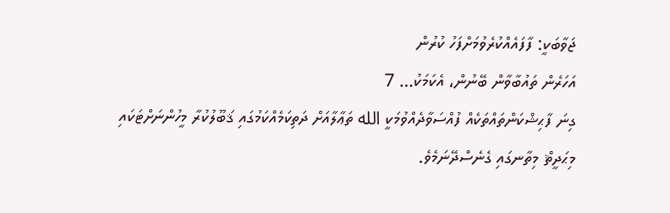ޖަވާބަކީ: ފާފައެއްކުރެވުމަށްފަހު ކުރުން
އަހަރެން ތައުބާވާން ބޭނުން، އެކަމަކު… 7
ގިނަ ފާޙިޝްކަންތައްތަކެއް ފުއްސަވާދެއްވުމަކީ الله ތަޢާލާއަށް ދަތިކަމެއްކަމުގައި ޤަބޫލުކުރާ މީހުންނަށްޓަކައި މިޙަދީޘް މިތާނގައި ގެނެސްދޭނަމެވެ.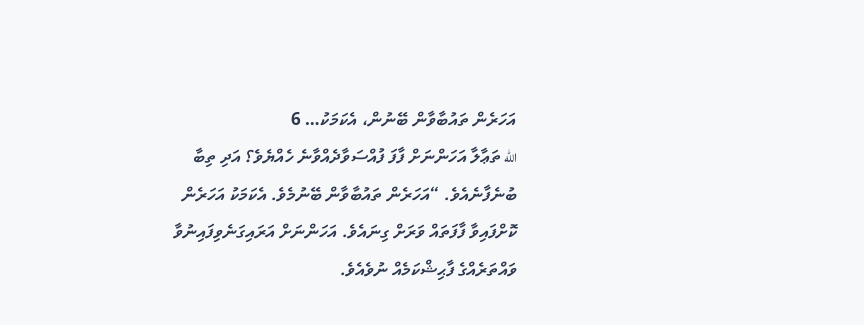އަހަރެން ތައުބާވާން ބޭނުން، އެކަމަކު… 6
الله ތަޢާލާ އަހަންނަށް ފާފަ ފުއްސަވާދެއްވާނެ ހެއްޔެވެ؟ އަދި ތިބާ ބުނެފާނެއެވެ. “އަހަރެން ތައުބާވާން ބޭނުމެވެ. އެކަމަކު އަހަރެން ކޮށްފައިވާ ފާފަތައް ވަރަށް ގިނައެވެ. އަހަންނަށް އަރައިގަނެވިފައިނުވާ ވައްތަރެއްގެ ފާޙިޝްކަމެއް ނުވެއެވެ.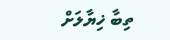ތިބާ ޚިޔާލަށް